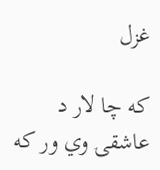غزل

که چا لار د عاشقۍ وي ور که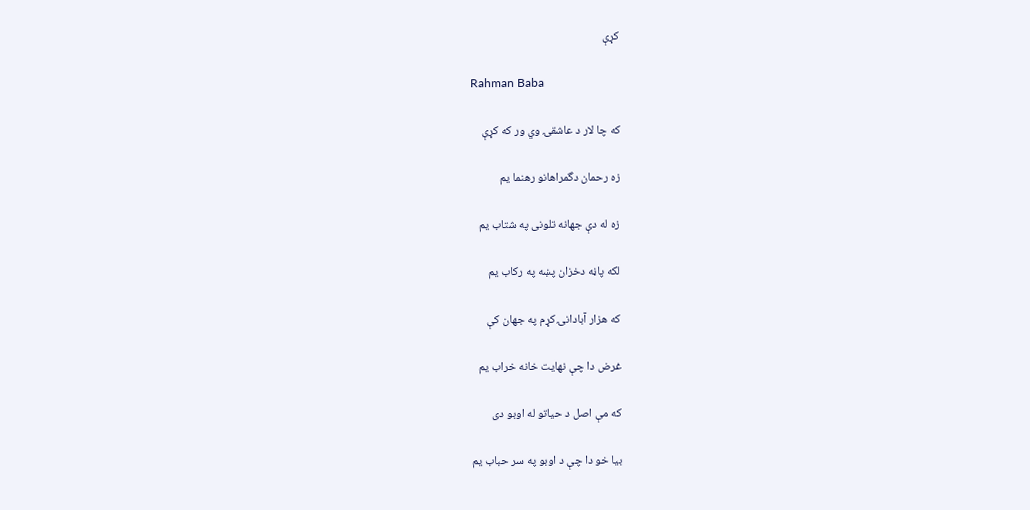کړې

Rahman Baba

که چا لار د عاشقۍ وي ور که کړې

زه رحمان دگمراهانو رهنما يم

زه له دې جهانه تلونی په شتاب يم

لکه پاڼه دخزان پښه په رکاب يم

که هزار آبادانۍ کړم په جهان کې

غرض دا چې نهايت خانه خراب يم

که مې اصل د حياتو له اوبو دی

بيا خو دا چې د اوبو په سر حباب يم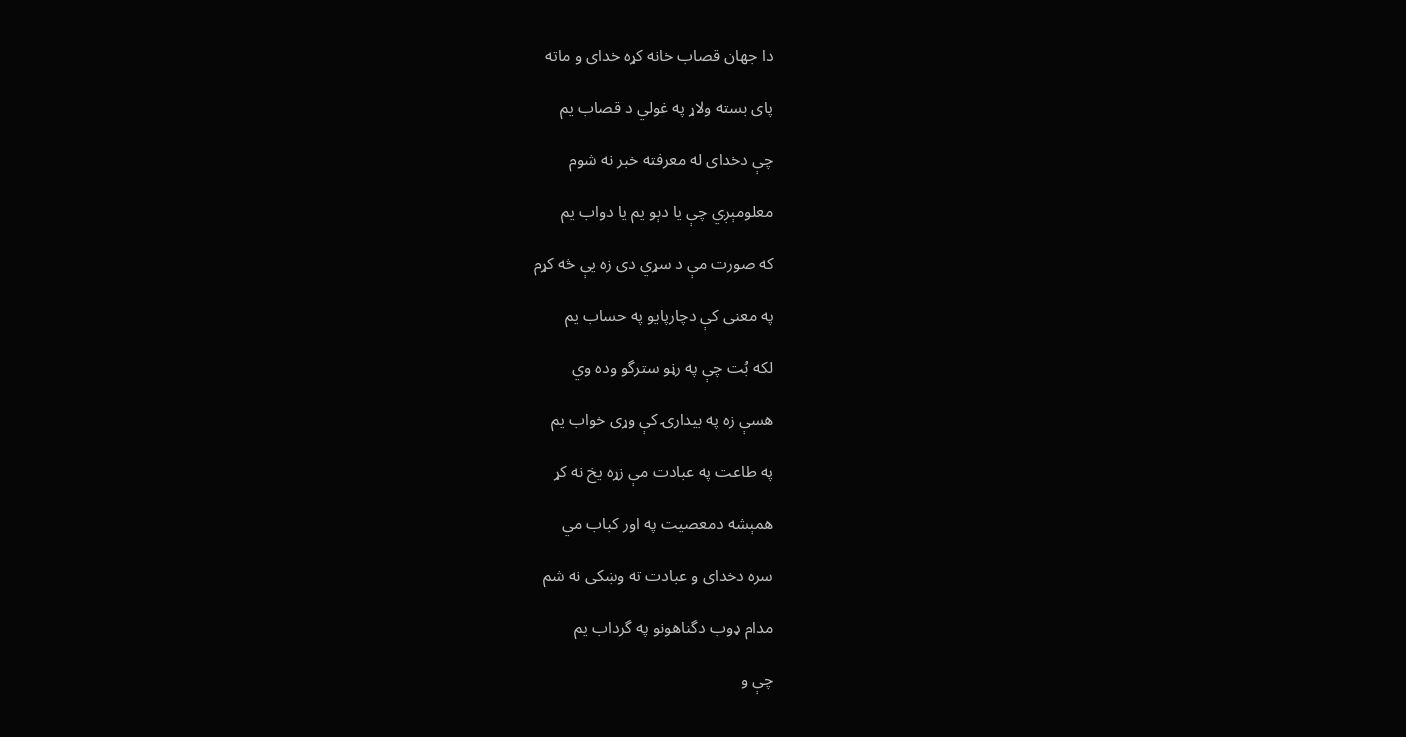دا جهان قصاب خانه کړه خدای و ماته

پای بسته ولاړ په غولي د قصاب يم

چې دخدای له معرفته خبر نه شوم

معلومېږي چې يا دېو يم يا دواب يم

که صورت مې د سړي دی زه يې څه کړم

په معنی کې دچارپايو په حساب يم

لکه بُت چې په رڼو سترگو وده وي

هسې زه په بيدارۍ کې وړی خواب يم

په طاعت په عبادت مې زړه يخ نه کړ

همېشه دمعصيت په اور کباب مي

سره دخدای و عبادت ته وښکی نه شم

مدام ډوب دگناهونو په گرداب يم

چې و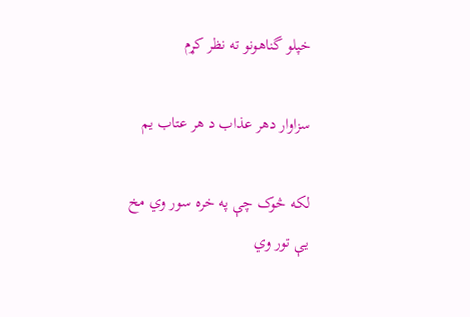خپلو گناهونو ته نظر کړم

سزاوار دهر عذاب د هر عتاب يم

لکه څوک چې په خره سور وي مخ يې تور وي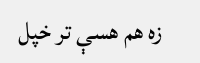زه هم هسې تر خپل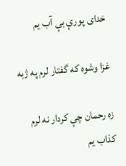خدای پورې بې آب يم

غزا وشوه که گفتار لرم په ژبه

زه رحمان چې کردار نه لرم کذاب يم